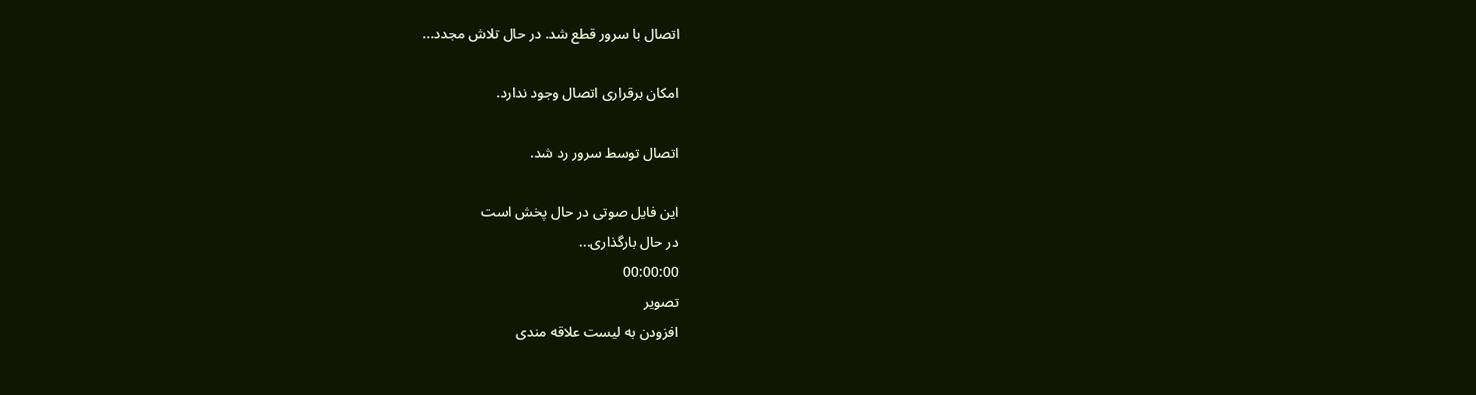اتصال با سرور قطع شد. در حال تلاش مجدد...

امکان برقراری اتصال وجود ندارد.

اتصال توسط سرور رد شد.

این فایل صوتی در حال پخش است
در حال بارگذاری...
00:00:00
تصویر
افزودن به لیست علاقه مندی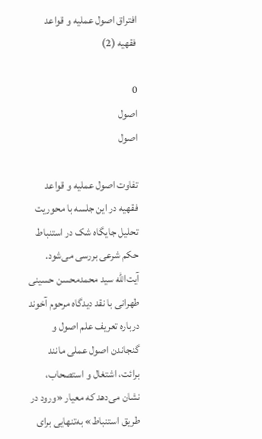افتراق اصول عملیه و قواعد فقهیه (2)

0
اصول
اصول

تفاوت اصول عملیه و قواعد فقهیه در این جلسه با محوریت تحلیل جایگاه شک در استنباط حکم شرعی بررسی می‌شود. آیت‌الله سید محمدمحسن حسینی طهرانی با نقد دیدگاه مرحوم آخوند درباره تعریف علم اصول و گنجاندن اصول عملی مانند برائت، اشتغال و استصحاب، نشان می‌دهد که معیار «ورود در طریق استنباط» به‌تنهایی برای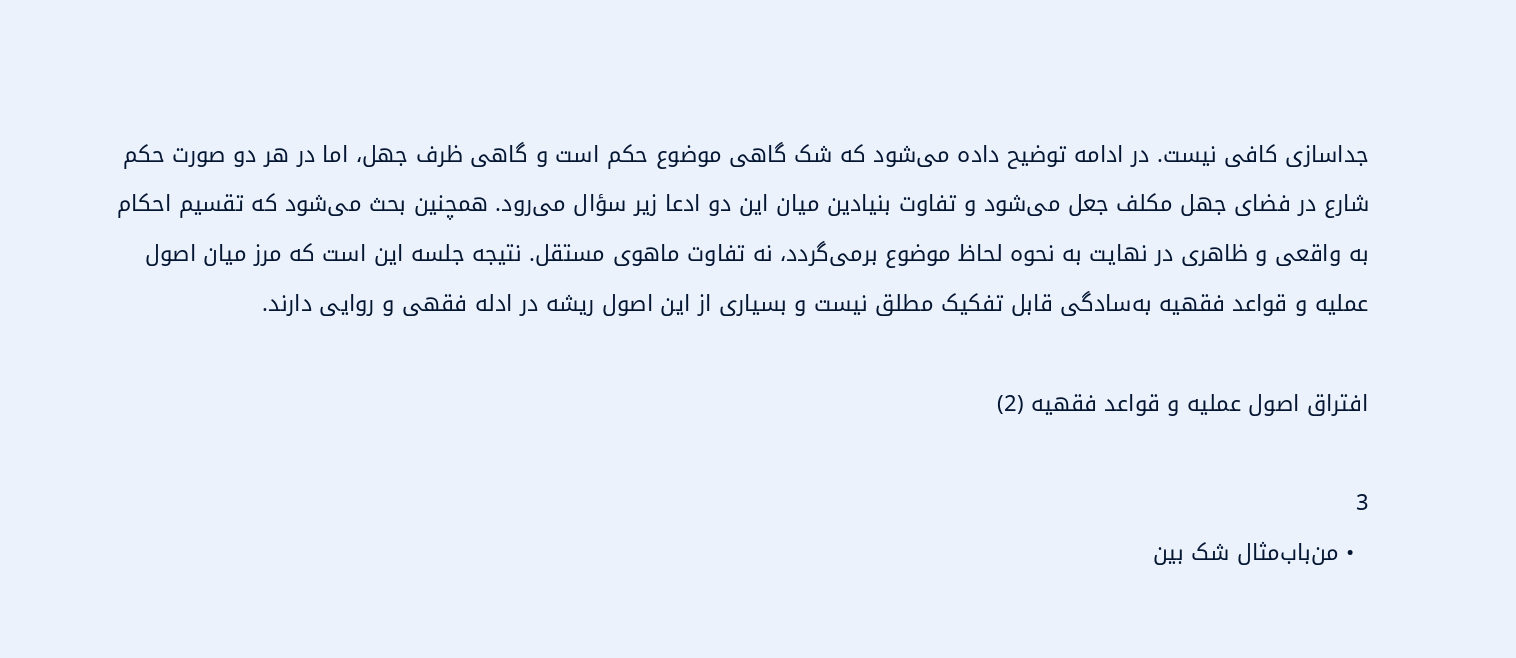جداسازی کافی نیست. در ادامه توضیح داده می‌شود که شک گاهی موضوع حکم است و گاهی ظرف جهل، اما در هر دو صورت حکم شارع در فضای جهل مکلف جعل می‌شود و تفاوت بنیادین میان این دو ادعا زیر سؤال می‌رود. همچنین بحث می‌شود که تقسیم احکام به واقعی و ظاهری در نهایت به نحوه لحاظ موضوع برمی‌گردد، نه تفاوت ماهوی مستقل. نتیجه جلسه این است که مرز میان اصول عملیه و قواعد فقهیه به‌سادگی قابل تفکیک مطلق نیست و بسیاری از این اصول ریشه در ادله فقهی و روایی دارند.

افتراق اصول عملیه و قواعد فقهیه (2)

3
  • من‌باب‌مثال شک بین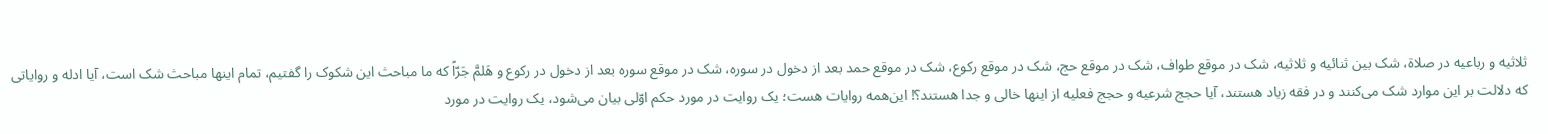ثلاثیه و رباعیه در صلاة، شک بین ثنائیه و ثلاثیه، شک در موقع طواف، شک در موقع حج، شک در موقع رکوع، شک در موقع حمد بعد از دخول در سوره، شک در موقع سوره بعد از دخول در رکوع و هَلمَّ جَرّاً که ما مباحث این شکوک را گفتیم، تمام اینها مباحث شک است، آیا ادله و روایاتی که دلالت بر این موارد شک می‌کنند و در فقه زیاد هستند، آیا حجج شرعیه و حجج فعلیه از اینها خالی و جدا هستند؟! این‌همه روایات هست؛ یک روایت در مورد حکم اوّلی بیان می‌شود، یک روایت در مورد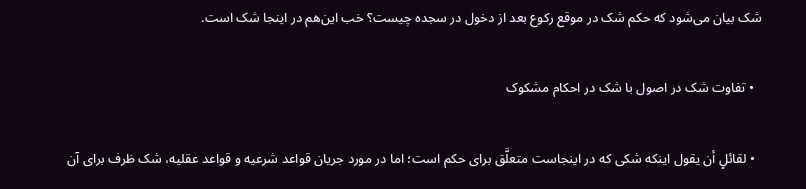شک بیان می‌شود که حکم شک در موقع رکوع بعد از دخول در سجده چیست؟ خب این‌هم در اینجا شک است.

  • تفاوت شک در اصول با شک در احکام مشکوک

  • لقائلٍ أن یقول اینکه شکی که در اینجاست متعلَّق برای حکم است؛ اما در مورد جریان قواعد شرعیه و قواعد عقلیه، شک ظرف برای آن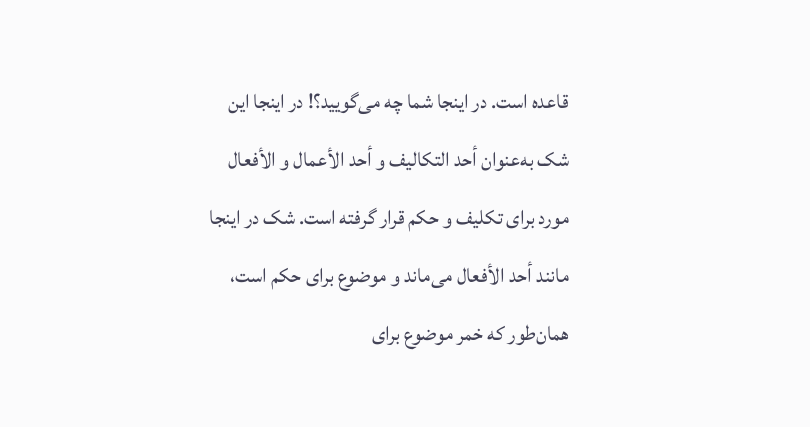قاعده است. در اینجا شما چه می‌گویید؟! در اینجا این شک به‌عنوان أحد التکالیف و أحد الأعمال و الأفعال مورد برای تکلیف و حکم قرار گرفته است. شک در اینجا مانند أحد الأفعال می‌ماند و موضوع برای حکم است، همان‌طور که خمر موضوع برای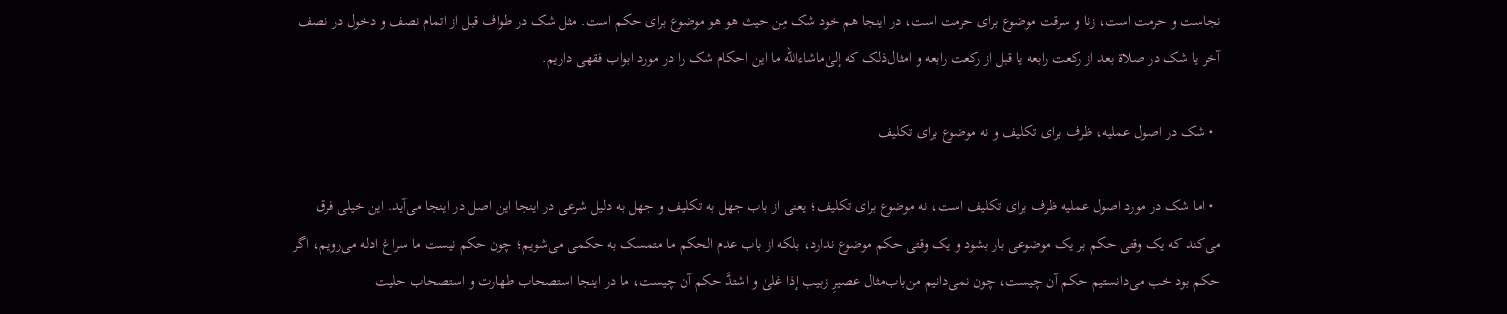نجاست و حرمت است، زنا و سرقت موضوع برای حرمت است، در اینجا هم خود شک مِن ‌حیث هو هو موضوع برای حکم است. مثل شک در طواف قبل از اتمام نصف و دخول در نصف آخر یا شک در صلاة بعد از رکعت رابعه یا قبل از رکعت رابعه و امثال‌ذلک که إلیٰ‌ماشاء‌الله ما این احکام شک را در مورد ابواب فقهی داریم.

  • شک در اصول عملیه، ظرف برای تکلیف و نه موضوع برای تکلیف

  • اما شک در مورد اصول عملیه ظرف برای تکلیف است، نه موضوع برای تکلیف؛ یعنی از باب جهل به تکلیف و جهل به دلیل شرعی در اینجا این اصل در اینجا می‌آید. این خیلی فرق می‌کند که یک وقتی حکم بر یک موضوعی بار بشود و یک وقتی حکم موضوع ندارد، بلکه از باب عدم الحکم ما متمسک به حکمی می‌شویم؛ چون حکم نیست ما سراغ ادله می‌رویم، اگر حکم بود خب می‌دانستیم حکم آن چیست، چون نمی‌دانیم من‌باب‌مثال عصیرِ زبیب إذا غلیٰ و اشتدَّ حکم آن چیست، ما در اینجا استصحاب طهارت و استصحاب حلیت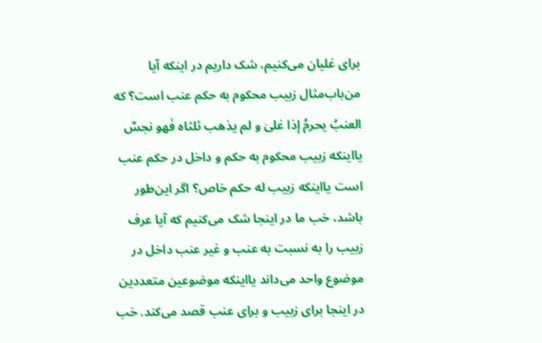برای غلیان می‌کنیم، شک داریم در اینکه آیا من‌باب‌مثال زبیب محکوم به حکم عنب است؟ که العنبُ یحرمُ إذا غلیٰ و لم یذهب ثلثاه فَهو نجسٌ یااینکه زبیب محکوم به حکم و داخل در حکم عنب است یااینکه زبیب له حکم خاص؟ اگر این‌طور باشد، خب ما در اینجا شک می‌کنیم که آیا عرف زبیب را به نسبت به عنب و غیر عنب داخل در موضوع واحد می‌داند یااینکه موضوعین متعددین در اینجا برای زبیب و برای عنب قصد می‌کند. خب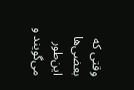وقتی که بعضی‌ها این‌طور می‌گویند و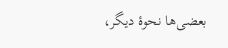بعضی‌ها نحوۀ دیگر،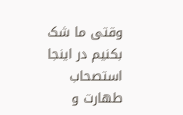وقتی ما شک بکنیم در اینجا استصحاب طهارت و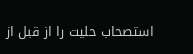استصحاب حلیت را از قبل از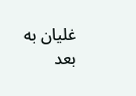غلیان به بعد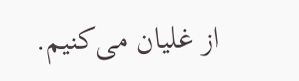از غلیان می‌کنیم.